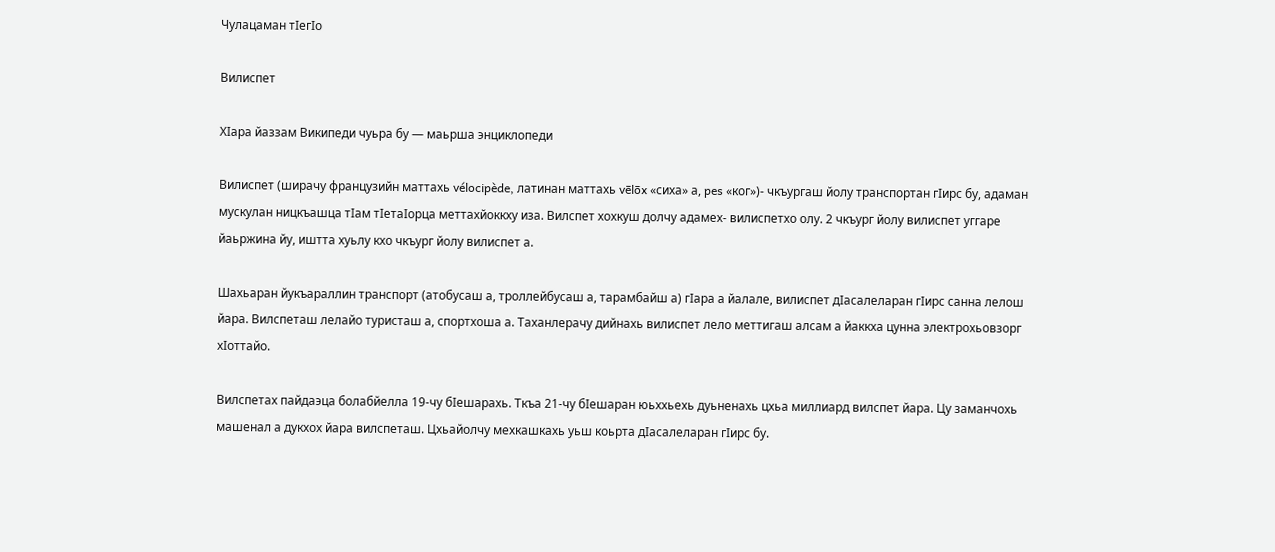Чулацаман тӀегӀо

Вилиспет

ХӀара йаззам Википеди чуьра бу — маьрша энциклопеди

Вилиспет (ширачу французийн маттахь vélocipède, латинан маттахь vēlōx «сиха» а, pes «ког»)- чкъургаш йолу транспортан гӀирс бу, адаман мускулан ницкъашца тӀам тӀетаӀорца меттахйоккху иза. Вилспет хохкуш долчу адамех- вилиспетхо олу. 2 чкъург йолу вилиспет уггаре йаьржина йу, иштта хуьлу кхо чкъург йолу вилиспет а.

Шахьаран йукъараллин транспорт (атобусаш а, троллейбусаш а, тарамбайш а) гӀара а йалале, вилиспет дӀасалеларан гӀирс санна лелош йара. Вилспеташ лелайо туристаш а, спортхоша а. Таханлерачу дийнахь вилиспет лело меттигаш алсам а йаккха цунна электрохьовзорг хӀоттайо.

Вилспетах пайдаэца болабйелла 19-чу бӀешарахь. Ткъа 21-чу бӀешаран юьххьехь дуьненахь цхьа миллиард вилспет йара. Цу заманчохь машенал а дукхох йара вилспеташ. Цхьайолчу мехкашкахь уьш коьрта дӀасалеларан гӀирс бу.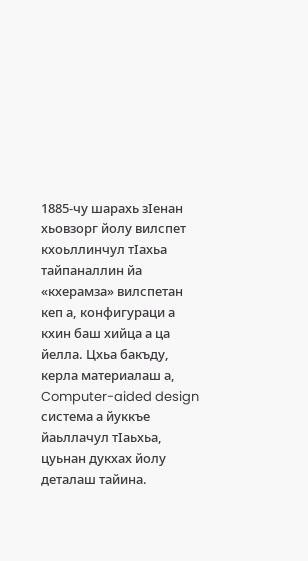1885-чу шарахь зӀенан хьовзорг йолу вилспет кхоьллинчул тӀахьа тайпаналлин йа «кхерамза» вилспетан кеп а, конфигураци а кхин баш хийца а ца йелла. Цхьа бакъду, керла материалаш а, Computer-aided design система а йуккъе йаьллачул тӀаьхьа, цуьнан дукхах йолу деталаш тайина.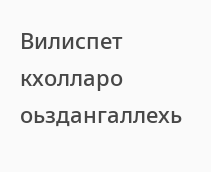Вилиспет кхолларо оьздангаллехь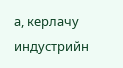а, керлачу индустрийн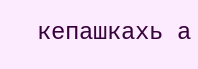кепашкахь а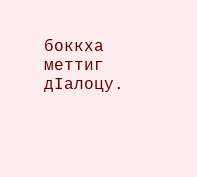боккха меттиг дӀалоцу.